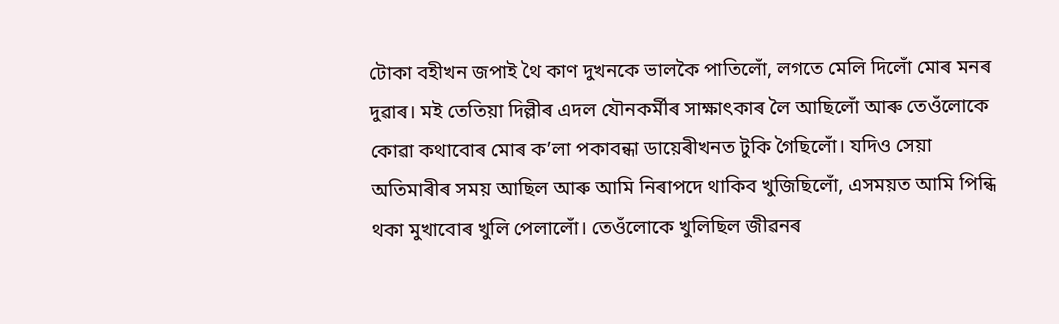টোকা বহীখন জপাই থৈ কাণ দুখনকে ভালকৈ পাতিলোঁ, লগতে মেলি দিলোঁ মোৰ মনৰ দুৱাৰ। মই তেতিয়া দিল্লীৰ এদল যৌনকৰ্মীৰ সাক্ষাৎকাৰ লৈ আছিলোঁ আৰু তেওঁলোকে কোৱা কথাবোৰ মোৰ ক’লা পকাবন্ধা ডায়েৰীখনত টুকি গৈছিলোঁ। যদিও সেয়া অতিমাৰীৰ সময় আছিল আৰু আমি নিৰাপদে থাকিব খুজিছিলোঁ, এসময়ত আমি পিন্ধি থকা মুখাবোৰ খুলি পেলালোঁ। তেওঁলোকে খুলিছিল জীৱনৰ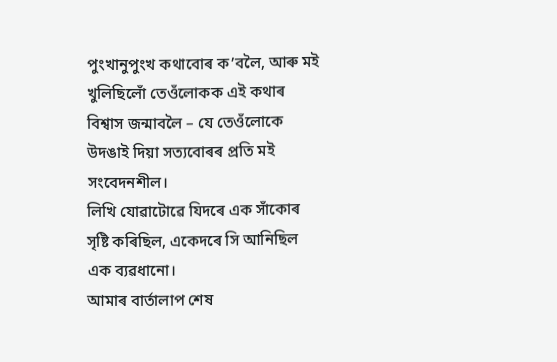পুংখানুপুংখ কথাবোৰ ক’বলৈ, আৰু মই খুলিছিলোঁ তেওঁলোকক এই কথাৰ বিশ্বাস জন্মাবলৈ – যে তেওঁলোকে উদঙাই দিয়া সত্যবোৰৰ প্ৰতি মই সংবেদনশীল।
লিখি যোৱাটোৱে যিদৰে এক সাঁকোৰ সৃষ্টি কৰিছিল, একেদৰে সি আনিছিল এক ব্যৱধানো।
আমাৰ বাৰ্তালাপ শেষ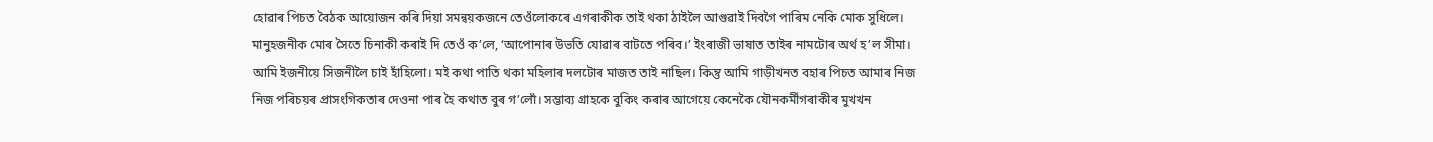হোৱাৰ পিচত বৈঠক আয়োজন কৰি দিয়া সমন্বয়কজনে তেওঁলোকৰে এগৰাকীক তাই থকা ঠাইলৈ আগুৱাই দিবগৈ পাৰিম নেকি মোক সুধিলে। মানুহজনীক মোৰ সৈতে চিনাকী কৰাই দি তেওঁ ক’লে, ‘আপোনাৰ উভতি যোৱাৰ বাটতে পৰিব।’ ইংৰাজী ভাষাত তাইৰ নামটোৰ অৰ্থ হ’ল সীমা। আমি ইজনীয়ে সিজনীলৈ চাই হাঁহিলো। মই কথা পাতি থকা মহিলাৰ দলটোৰ মাজত তাই নাছিল। কিন্তু আমি গাড়ীখনত বহাৰ পিচত আমাৰ নিজ নিজ পৰিচয়ৰ প্ৰাসংগিকতাৰ দেওনা পাৰ হৈ কথাত বুৰ গ’লোঁ। সম্ভাব্য গ্ৰাহকে বুকিং কৰাৰ আগেয়ে কেনেকৈ যৌনকৰ্মীগৰাকীৰ মুখখন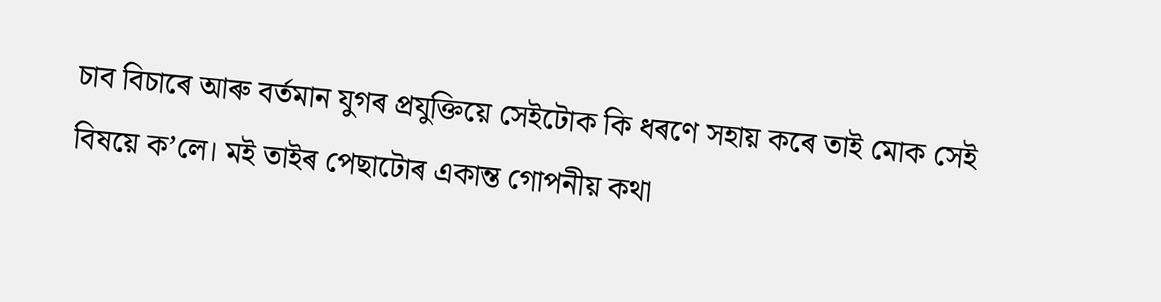চাব বিচাৰে আৰু বৰ্তমান যুগৰ প্ৰযুক্তিয়ে সেইটোক কি ধৰণে সহায় কৰে তাই মোক সেই বিষয়ে ক’লে। মই তাইৰ পেছাটোৰ একান্ত গোপনীয় কথা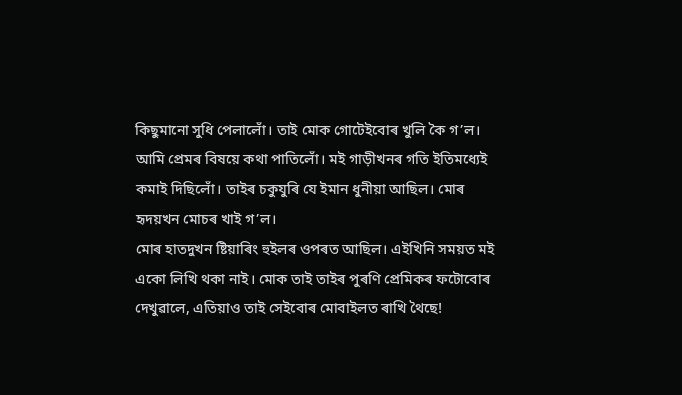কিছুমানো সুধি পেলালোঁ। তাই মোক গোটেইবোৰ খুলি কৈ গ’ল। আমি প্ৰেমৰ বিষয়ে কথা পাতিলোঁ। মই গাড়ীখনৰ গতি ইতিমধ্যেই কমাই দিছিলোঁ। তাইৰ চকুযুৰি যে ইমান ধুনীয়া আছিল। মোৰ হৃদয়খন মোচৰ খাই গ’ল।
মোৰ হাতদুখন ষ্টিয়াৰিং হুইলৰ ওপৰত আছিল। এইখিনি সময়ত মই একো লিখি থকা নাই। মোক তাই তাইৰ পুৰণি প্ৰেমিকৰ ফটোবোৰ দেখুৱালে, এতিয়াও তাই সেইবোৰ মোবাইলত ৰাখি থৈছে!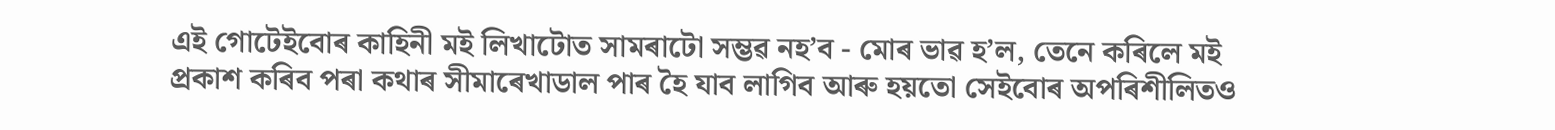এই গোটেইবোৰ কাহিনী মই লিখাটোত সামৰাটো সম্ভৱ নহ’ব - মোৰ ভাৱ হ’ল, তেনে কৰিলে মই প্ৰকাশ কৰিব পৰা কথাৰ সীমাৰেখাডাল পাৰ হৈ যাব লাগিব আৰু হয়তো সেইবোৰ অপৰিশীলিতও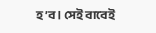হ’ব। সেই বাবেই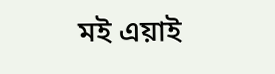মই এয়াই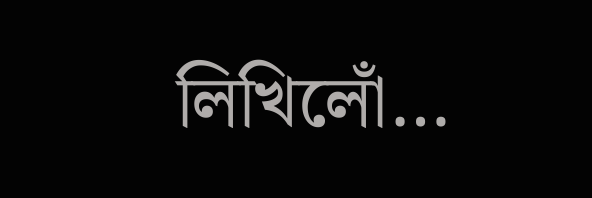লিখিলোঁ…